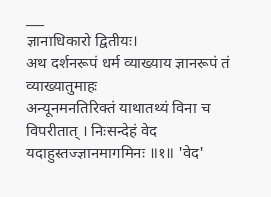___
ज्ञानाधिकारो द्वितीयः।
अथ दर्शनरूपं धर्म व्याख्याय ज्ञानरूपं तं व्याख्यातुमाहः
अन्यूनमनतिरिक्तं याथातथ्यं विना च विपरीतात् । निःसन्देहं वेद यदाहुस्तज्ज्ञानमागमिनः ॥१॥ 'वेद'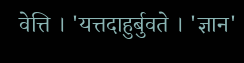वेत्ति । 'यत्तदाहुर्बुवते । 'ज्ञान'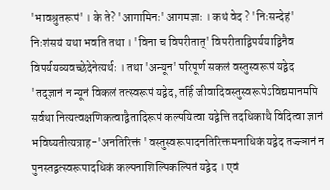'भावश्रुतरूपं' । के ते? 'आगामिनः' आगमज्ञाः । कथं वेद ? 'निःसन्देहं' निःशंसयं यथा भवति तथा । 'विना च विपरीतात्' विपरीताद्विपर्ययाद्विनैव विपर्ययव्यवच्छेदेनेत्यर्थः । तथा 'अन्यून' परिपूर्ण सकलं वस्तुस्वरूपं यद्वेद 'तद्ज्ञानं न न्यूनं विकलं तत्स्वरूपं यद्वेद, तर्हि जीवादिवस्तुस्वरूपेऽविद्यमानमपि सर्वथा नित्यत्वक्षणिकत्वाद्वैतादिरूपं कल्पयित्वा यद्वेत्ति तदधिकाथै विदित्वा ज्ञानं भविष्यतीत्यत्राह-'अनतिरिक्तं ' वस्तुस्वरूपादनतिरिक्तमनाधिकं यद्वेद तज्ज्ञानं न पुनस्तद्वत्स्वरूपादधिकं कल्पनाशिल्पिकल्पितं यद्वेद । एवं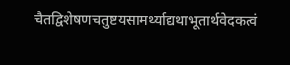चैतद्विशेषणचतुष्टयसामर्थ्याद्यथाभूतार्थवेदकत्वं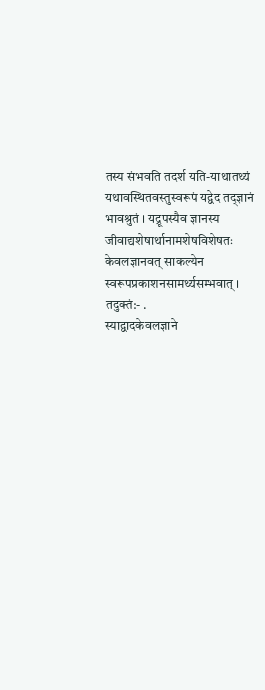तस्य संभवति तदर्श यति-याथातथ्यं यथावस्थितवस्तुस्वरूपं यद्वेद तद्ज्ञानं भावश्रुतं । यद्रूपस्यैव ज्ञानस्य जीवाद्यशेषार्थानामशेषविशेषतः केवलज्ञानवत् साकल्येन स्वरूपप्रकाशनसामर्थ्यसम्भवात् । तदुक्तं:- .
स्याद्वादकेवलज्ञाने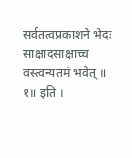सर्वतत्वप्रकाशने भेदः साक्षादसाक्षाच्च वस्त्वन्यतमं भवेत् ॥ १॥ इति ।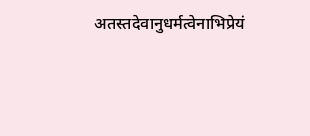अतस्तदेवानुधर्मत्वेनाभिप्रेयं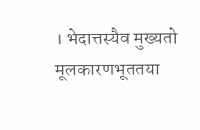। भेदात्तस्यैव मुख्यतो मूलकारणभूततया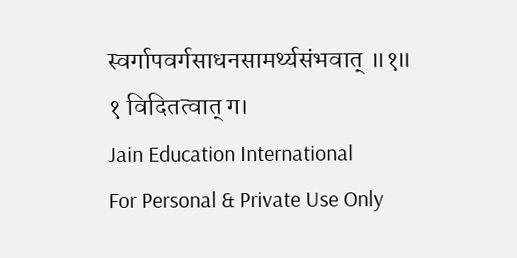स्वर्गापवर्गसाधनसामर्थ्यसंभवात् ॥१॥
१ विदितत्वात् ग।
Jain Education International
For Personal & Private Use Only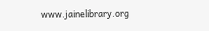www.jainelibrary.org